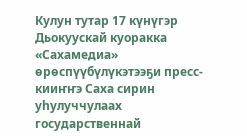Кулун тутар 17 күнүгэр Дьокуускай куоракка «Сахамедиа» өрөспүүбүлүкэтээҕи пресс-кииҥҥэ Саха сирин уһулуччулаах государственнай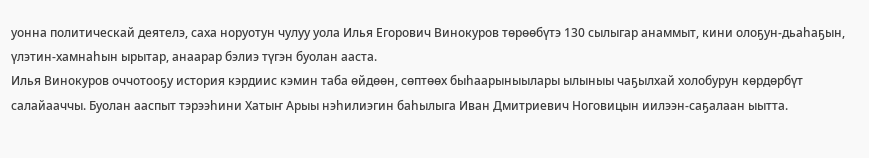уонна политическай деятелэ, саха норуотун чулуу уола Илья Егорович Винокуров төрөөбүтэ 130 сылыгар анаммыт, кини олоҕун-дьаһаҕын, үлэтин-хамнаһын ырытар, анаарар бэлиэ түгэн буолан ааста.
Илья Винокуров оччотооҕу история кэрдиис кэмин таба өйдөөн, сөптөөх быһаарыныылары ылыныы чаҕылхай холобурун көрдөрбүт салайааччы. Буолан ааспыт тэрээһини Хатыҥ Арыы нэһилиэгин баһылыга Иван Дмитриевич Ноговицын иилээн-саҕалаан ыытта.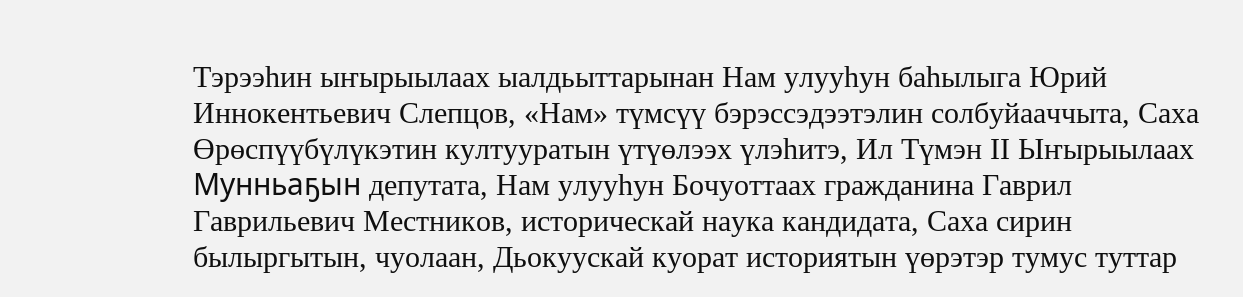Тэрээһин ыҥырыылаах ыалдьыттарынан Нам улууһун баһылыга Юрий Иннокентьевич Слепцов, «Нам» түмсүү бэрэссэдээтэлин солбуйааччыта, Саха Өрөспүүбүлүкэтин култууратын үтүөлээх үлэһитэ, Ил Түмэн ІІ Ыҥырыылаах Мунньаҕын депутата, Нам улууһун Бочуоттаах гражданина Гаврил Гаврильевич Местников, историческай наука кандидата, Саха сирин былыргытын, чуолаан, Дьокуускай куорат историятын үөрэтэр тумус туттар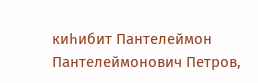киһибит Пантелеймон Пантелеймонович Петров,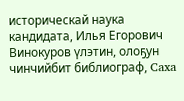историческай наука кандидата, Илья Егорович Винокуров үлэтин, олоҕун чинчийбит библиограф, Caxa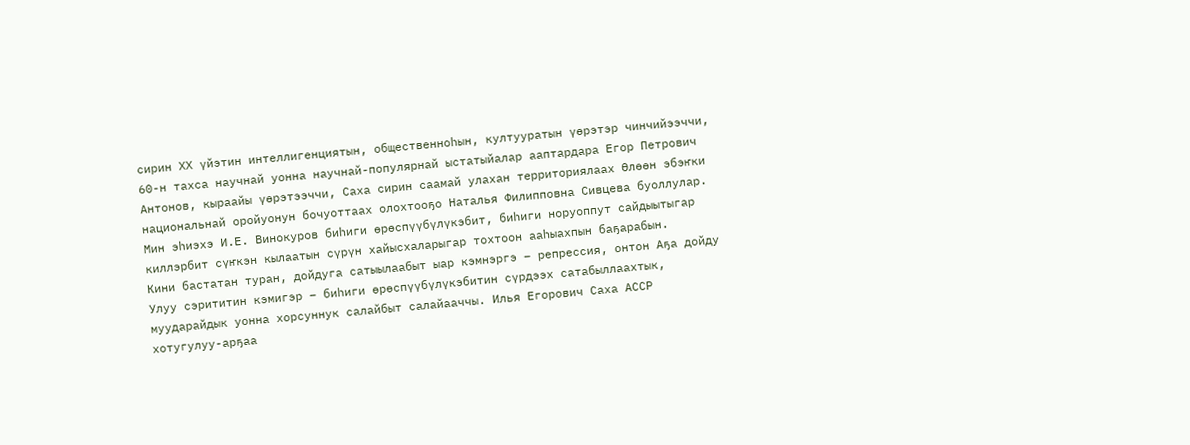сирин ХХ үйэтин интеллигенциятын, общественноһын, култууратын үөрэтэр чинчийээччи, 60-н тахса научнай уонна научнай-популярнай ыстатыйалар ааптардара Егор Петрович Антонов, кыраайы үөрэтээччи, Саха сирин саамай улахан территориялаах Өлөөн эбэҥки национальнай оройуонун бочуоттаах олохтооҕо Наталья Филипповна Сивцева буоллулар.
Мин эһиэхэ И.Е. Винокуров биһиги өрөспүүбүлүкэбит, биһиги норуоппут сайдыытыгар киллэрбит сүҥкэн кылаатын сүрүн хайысхаларыгар тохтоон ааһыахпын баҕарабын.
Кини бастатан туран, дойдуга сатыылаабыт ыар кэмнэргэ – репрессия, онтон Аҕа дойду Улуу сэрититин кэмигэр – биһиги өрөспүүбүлүкэбитин сүрдээх сатабыллаахтык, муударайдык уонна хорсуннук салайбыт салайааччы. Илья Егорович Саха АССР хотугулуу-арҕаа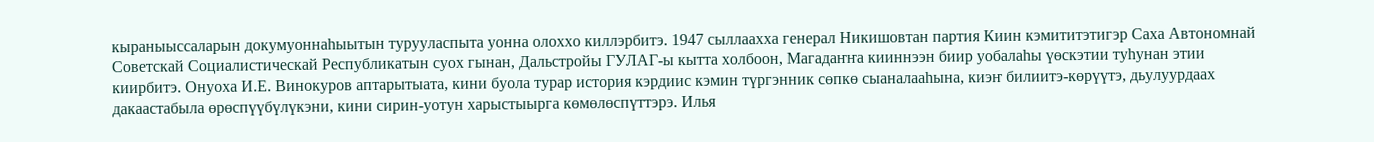кыраныыссаларын докумуоннаһыытын турууласпыта уонна олоххо киллэрбитэ. 1947 сыллаахха генерал Никишовтан партия Киин кэмититэтигэр Саха Автономнай Советскай Социалистическай Республикатын суох гынан, Дальстройы ГУЛАГ-ы кытта холбоон, Магадаҥҥа кииннээн биир уобалаһы үөскэтии туһунан этии киирбитэ. Онуоха И.Е. Винокуров аптарытыата, кини буола турар история кэрдиис кэмин түргэнник сөпкө сыаналааһына, киэҥ билиитэ-көрүүтэ, дьулуурдаах дакаастабыла өрөспүүбүлүкэни, кини сирин-уотун харыстыырга көмөлөспүттэрэ. Илья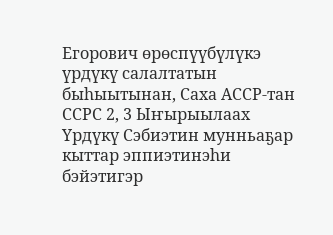Егорович өрөспүүбүлүкэ үрдүкү салалтатын быһыытынан, Саха АССР-тан ССРС 2, 3 Ыҥырыылаах Үрдүкү Сэбиэтин мунньаҕар кыттар эппиэтинэһи бэйэтигэр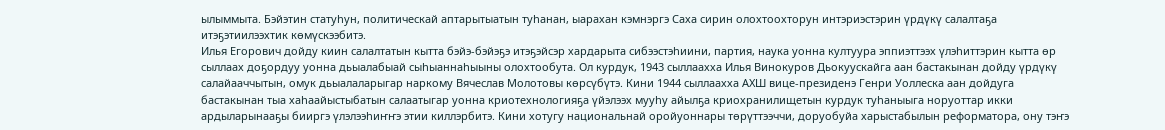ылыммыта. Бэйэтин статуһун, политическай аптарытыатын туһанан, ыарахан кэмнэргэ Саха сирин олохтоохторун интэриэстэрин үрдүкү салалтаҕа итэҕэтиилээхтик көмүскээбитэ.
Илья Егорович дойду киин салалтатын кытта бэйэ-бэйэҕэ итэҕэйсэр хардарыта сибээстэһиини, партия, наука уонна култуура эппиэттээх үлэһиттэрин кытта өр сыллаах доҕордуу уонна дьыалабыай сыһыаннаһыыны олохтообута. Ол курдук, 1943 сыллаахха Илья Винокуров Дьокуускайга аан бастакынан дойду үрдүкү салайааччытын, омук дьыалаларыгар наркому Вячеслав Молотовы көрсүбүтэ. Кини 1944 сыллаахха АХШ вице-президенэ Генри Уоллеска аан дойдуга бастакынан тыа хаһаайыстыбатын салаатыгар уонна криотехнологияҕа үйэлээх мууһу айылҕа криохранилищетын курдук туһаныыга норуоттар икки ардыларынааҕы бииргэ үлэлээһиҥҥэ этии киллэрбитэ. Кини хотугу национальнай оройуоннары төрүттээччи, доруобуйа харыстабылын реформатора, ону тэҥэ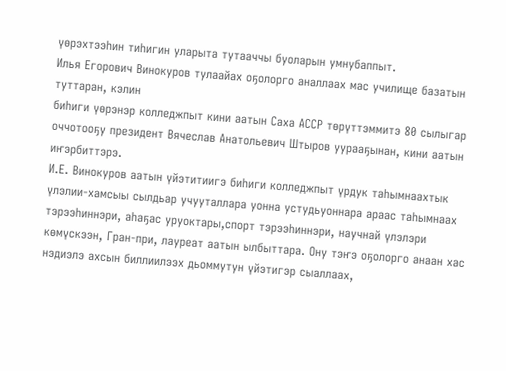үөрэхтээһин тиһигин уларыта тутааччы буоларын умнубаппыт.
Илья Егорович Винокуров тулаайах оҕолорго аналлаах мас училище базатын туттаран, кэлин
биһиги үөрэнэр колледжпыт кини аатын Саха АССР төрүттэммитэ 80 сылыгар оччотооҕу президент Вячеслав Анатольевич Штыров уурааҕынан, кини аатын иҥэрбиттэрэ.
И.Е. Винокуров аатын үйэтитиигэ биһиги колледжпыт үрдук таһымнаахтык үлэлии-хамсыы сылдьар учууталлара уонна устудьуоннара араас таһымнаах тэрээһиннэри, аһаҕас уруоктары,спорт тэрээһиннэри, научнай үлэлэри көмүскээн, Гран-при, лауреат аатын ылбыттара. Ону тэҥэ оҕолорго анаан хас нэдиэлэ ахсын биллиилээх дьоммутун үйэтигэр сыаллаах,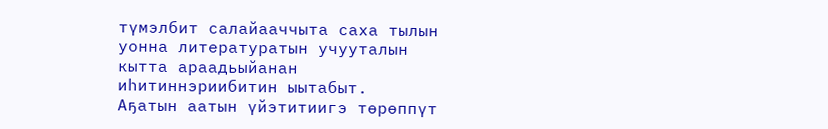түмэлбит салайааччыта саха тылын уонна литературатын учууталын кытта араадьыйанан иһитиннэриибитин ыытабыт.
Аҕатын аатын үйэтитиигэ төрөппүт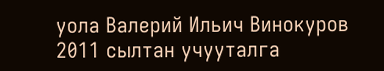уола Валерий Ильич Винокуров 2011 сылтан учууталга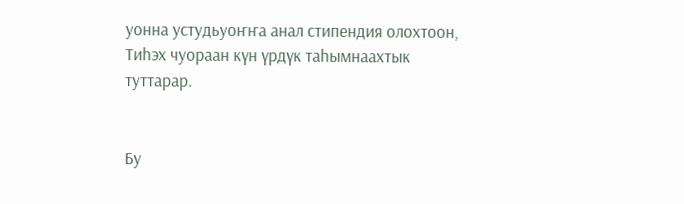уонна устудьуоҥҥа анал стипендия олохтоон, Тиһэх чуораан күн үрдүк таһымнаахтык туттарар.


Бу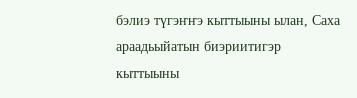бэлиэ түгэҥҥэ кыттыыны ылан, Саха араадьыйатын биэриитигэр кыттыыны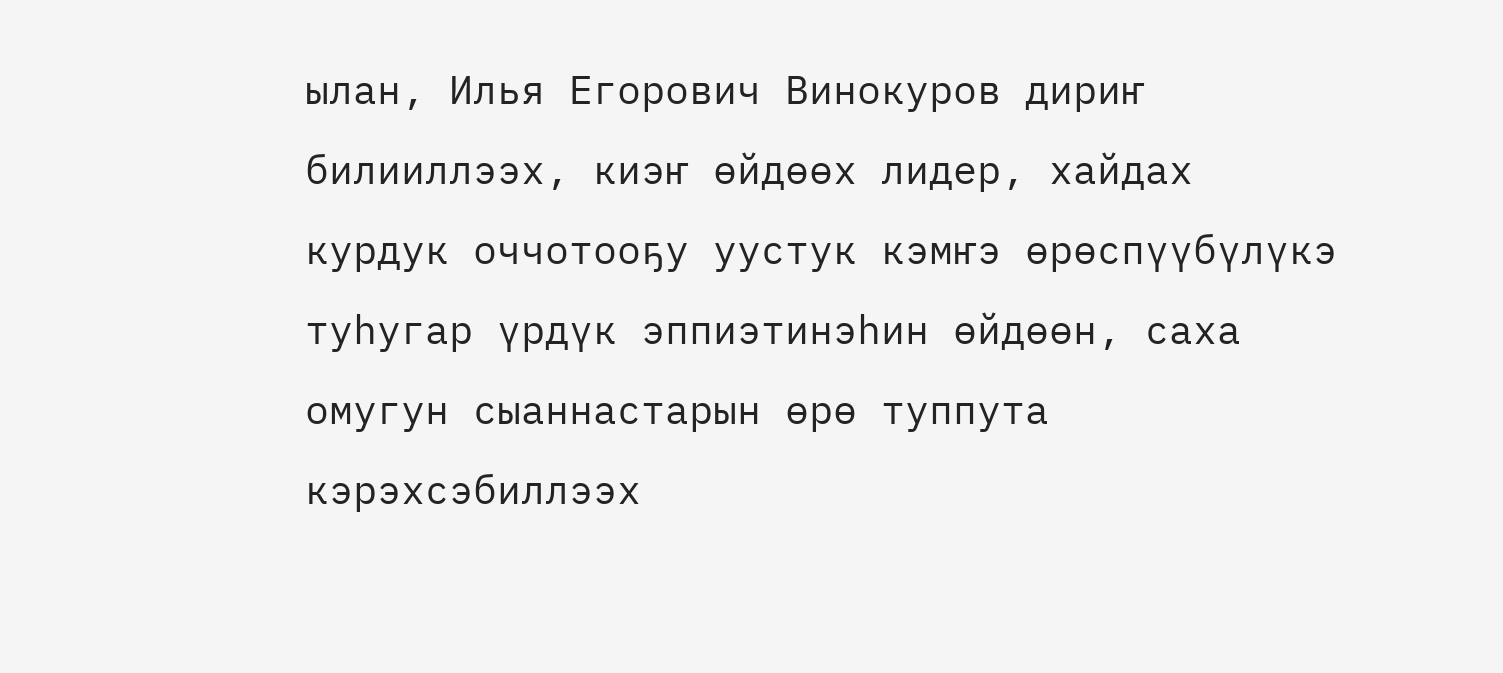ылан, Илья Егорович Винокуров дириҥ билииллээх, киэҥ өйдөөх лидер, хайдах курдук оччотооҕу уустук кэмҥэ өрөспүүбүлүкэ туһугар үрдүк эппиэтинэһин өйдөөн, саха омугун сыаннастарын өрө туппута кэрэхсэбиллээх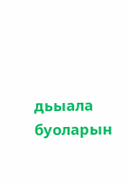дьыала буоларын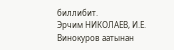биллибит.
Эрчим НИКОЛАЕВ, И.Е. Винокуров аатынан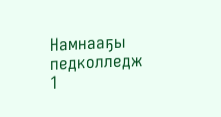Намнааҕы педколледж 1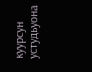куурсун устудьуона